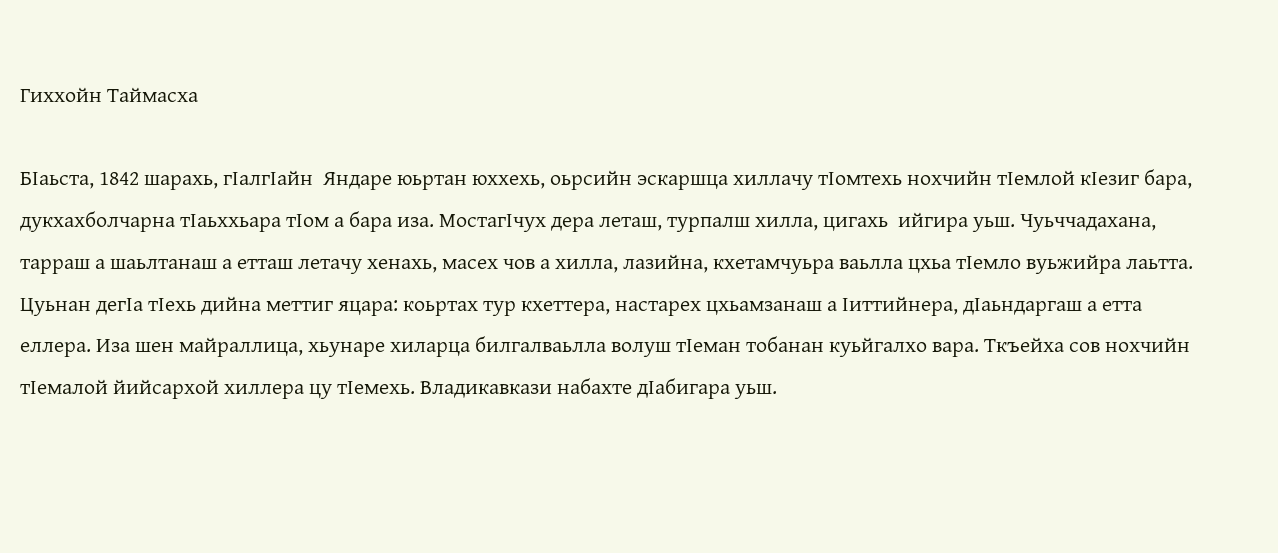Гиххойн Таймасха

БӀаьста, 1842 шарахь, гӀалгӀайн  Яндаре юьртан юххехь, оьрсийн эскаршца хиллачу тӀомтехь нохчийн тӀемлой кӀезиг бара, дукхахболчарна тӀаьххьара тӀом а бара иза. МостагӀчух дера леташ, турпалш хилла, цигахь  ийгира уьш. Чуьччадахана, тарраш а шаьлтанаш а етташ летачу хенахь, масех чов а хилла, лазийна, кхетамчуьра ваьлла цхьа тӀемло вуьжийра лаьтта. Цуьнан дегӀа тӀехь дийна меттиг яцара: коьртах тур кхеттера, настарех цхьамзанаш а Ӏиттийнера, дӀаьндаргаш а етта еллера. Иза шен майраллица, хьунаре хиларца билгалваьлла волуш тӀеман тобанан куьйгалхо вара. Ткъейха сов нохчийн тӀемалой йийсархой хиллера цу тӀемехь. Владикавкази набахте дӀабигара уьш.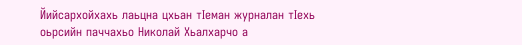Йийсархойхахь лаьцна цхьан тӀеман журналан тӀехь оьрсийн паччахьо Николай Хьалхарчо а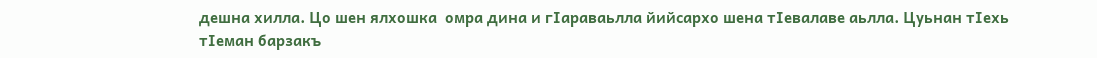дешна хилла. Цо шен ялхошка  омра дина и гӀараваьлла йийсархо шена тӀевалаве аьлла. Цуьнан тӀехь тӀеман барзакъ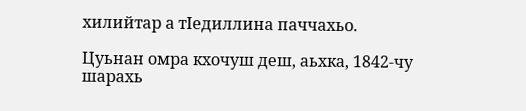хилийтар а тӀедиллина паччахьо.

Цуьнан омра кхочуш деш, аьхка, 1842-чу шарахь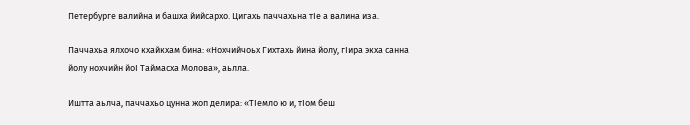Петербурге валийна и башха йийсархо. Цигахь паччахьна тӀе а валина иза.

Паччахьа ялхочо кхайкхам бина: «Нохчийчоьх Гихтахь йина йолу, гӀира экха санна йолу нохчийн йоӀ Таймасха Молова», аьлла.

Иштта аьлча, паччахьо цунна жоп делира: «ТӀемло ю и, тӀом беш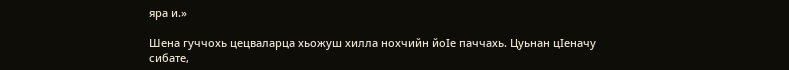яра и.»

Шена гуччохь цецваларца хьожуш хилла нохчийн йоӀе паччахь. Цуьнан цӀеначу сибате,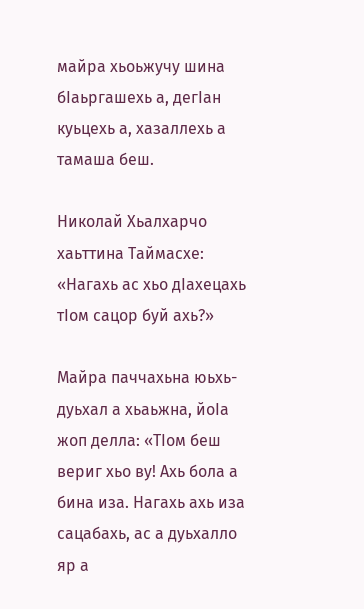майра хьоьжучу шина бӀаьргашехь а, дегӀан куьцехь а, хазаллехь а тамаша беш.

Николай Хьалхарчо хаьттина Таймасхе: «Нагахь ас хьо дӀахецахь тӀом сацор буй ахь?»

Майра паччахьна юьхь-дуьхал а хьаьжна, йоӀа жоп делла: «ТӀом беш вериг хьо ву! Ахь бола а бина иза. Нагахь ахь иза сацабахь, ас а дуьхалло яр а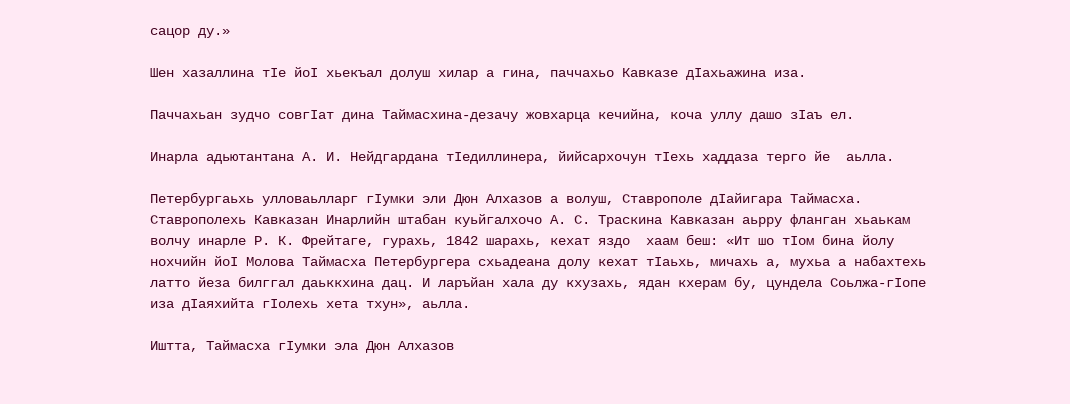сацор ду.»

Шен хазаллина тӀе йоӀ хьекъал долуш хилар а гина, паччахьо Кавказе дӀахьажина иза.

Паччахьан зудчо совгӀат дина Таймасхина-дезачу жовхарца кечийна, коча уллу дашо зӀаъ ел.

Инарла адьютантана А. И. Нейдгардана тӀедиллинера, йийсархочун тӀехь хаддаза терго йе  аьлла.

Петербургаьхь улловаьлларг гӀумки эли Дюн Алхазов а волуш, Ставрополе дӀайигара Таймасха.  Ставрополехь Кавказан Инарлийн штабан куьйгалхочо А. С. Траскина Кавказан аьрру фланган хьаькам волчу инарле Р. К. Фрейтаге, гурахь, 1842 шарахь, кехат яздо  хаам беш: «Ит шо тӀом бина йолу нохчийн йоӀ Молова Таймасха Петербургера схьадеана долу кехат тӀаьхь, мичахь а, мухьа а набахтехь латто йеза билггал даьккхина дац. И ларъйан хала ду кхузахь, ядан кхерам бу, цундела Соьлжа-гӀопе иза дӀаяхийта гӀолехь хета тхун», аьлла.

Иштта, Таймасха гӀумки эла Дюн Алхазов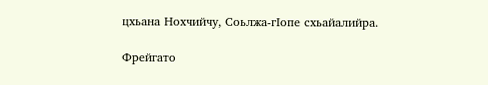цхьана Нохчийчу, Соьлжа-гӀопе схьайалийра.

Фрейгато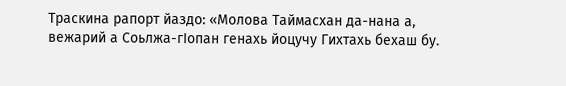Траскина рапорт йаздо: «Молова Таймасхан да-нана а, вежарий а Соьлжа-гӀопан генахь йоцучу Гихтахь бехаш бу.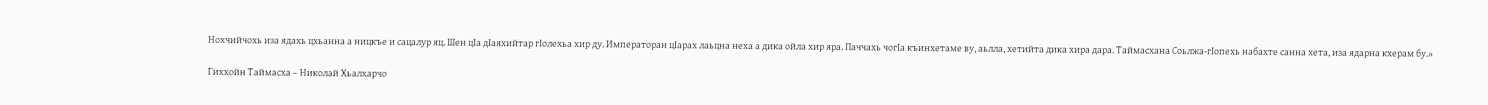Нохчийчохь иза ядахь цхьанна а ницкъе и сацалур яц. Шен цӀа дӀаяхийтар гӀолехьа хир ду. Императоран цӀарах лаьцна неха а дика ойла хир яра. Паччахь чогӀа къинхетаме ву, аьлла, хетийта дика хира дара. Таймасхана Соьлжа-гӀопехь набахте санна хета, иза ядарна кхерам бу.»

Гиххойн Таймасха – Николай Хьалхарчо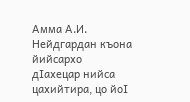Амма А.И. Нейдгардан къона йийсархо дӀахецар нийса цахийтира, цо йоӀ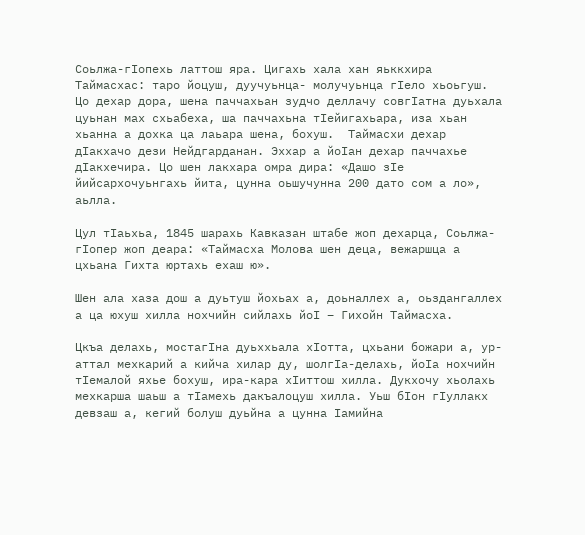Соьлжа-гӀопехь латтош яра. Цигахь хала хан яьккхира Таймасхас: таро йоцуш, дуучуьнца- молучуьнца гӀело хьоьгуш. Цо дехар дора, шена паччахьан зудчо деллачу совгӀатна дуьхала цуьнан мах схьабеха, ша паччахьна тӀейигахьара, иза хьан хьанна а дохка ца лаьара шена, бохуш.  Таймасхи дехар дӀакхачо дези Нейдгарданан. Эххар а йоӀан дехар паччахье дӀакхечира. Цо шен лакхара омра дира: «Дашо зӀе йийсархочуьнгахь йита, цунна оьшучунна 200 дато сом а ло», аьлла.

Цул тӀаьхьа, 1845 шарахь Кавказан штабе жоп дехарца, Соьлжа-гӀопер жоп деара: «Таймасха Молова шен деца, вежаршца а цхьана Гихта юртахь ехаш ю».

Шен ала хаза дош а дуьтуш йохьах а, доьналлех а, оьздангаллех а ца юхуш хилла нохчийн сийлахь йоӀ – Гихойн Таймасха.

Цкъа делахь, мостагӀна дуьххьала хӀотта, цхьани божари а, ур-аттал мехкарий а кийча хилар ду, шолгӀа-делахь, йоӀа нохчийн тӀемалой яхье бохуш, ира-кара хӀиттош хилла. Дукхочу хьолахь мехкарша шаьш а тӀамехь дакъалоцуш хилла. Уьш бӀон гӀуллакх девзаш а, кегий болуш дуьйна а цунна Ӏамийна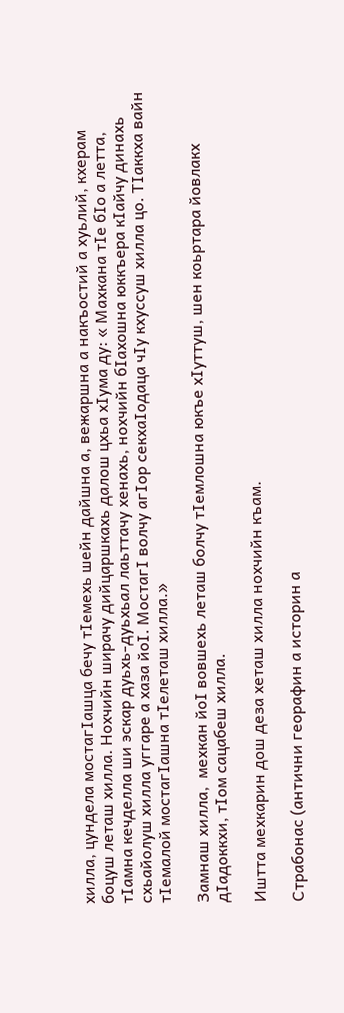хилла, цундела мостагӀашца бечу тӀемехь шейн дайшна а, вежаршна а накъостий а хуьлий, кхерам боцуш леташ хилла. Нохчийн ширачу дийцаршкахь далош цхьа хӀума ду: « Махкана тӀе бӀо а летта, тӀамна кечделла ши эскар дуьхь-дуьхьал лаьттачу хенахь, нохчийн бӀахошна юккъера кӀайчу динахь схьайолуш хилла уггаре а хаза йоӀ. МостагӀ волчу агӀор секхаӀодаца чӀу кхуссуш хилла цо. ТӀаккха вайн тӀемалой мостагӀашна тӀелеташ хилла.»

Замнаш хилла,  мехкан йоӀ вовшехь леташ болчу тӀемлошна юкъе хӀуттуш, шен коьртара йовлакх дӀадоккхи, тӀом сацабеш хилла.

Иштта мехкарин дош деза хеташ хилла нохчийн къам.

Страбонас (антични георафин а историн а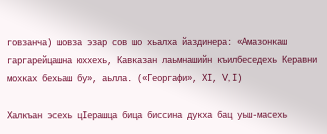говзанча) шовза эзар сов шо хьалха йаздинера: «Амазонкаш гаргарейцашна юххехь, Кавказан лаьмнашийн къилбеседехь Керавни мохках бехьаш бу», аьлла. («Георгафи», XӀ, V, Ӏ)

Халкъан эсехь цӀерашца бица биссина дукха бац уьш-масехь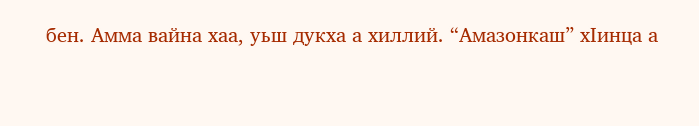бен. Амма вайна хаа, уьш дукха а хиллий. “Амазонкаш” хӀинца а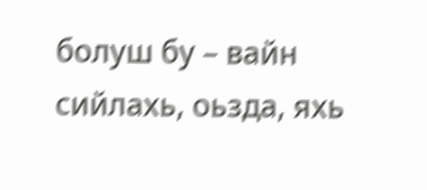болуш бу – вайн сийлахь, оьзда, яхь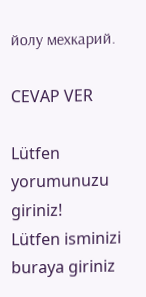йолу мехкарий.

CEVAP VER

Lütfen yorumunuzu giriniz!
Lütfen isminizi buraya giriniz